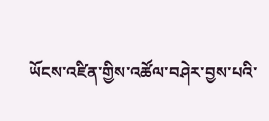ཡོངས་འཛིན་གྱིས་འཚོལ་བཤེར་བྱས་པའི་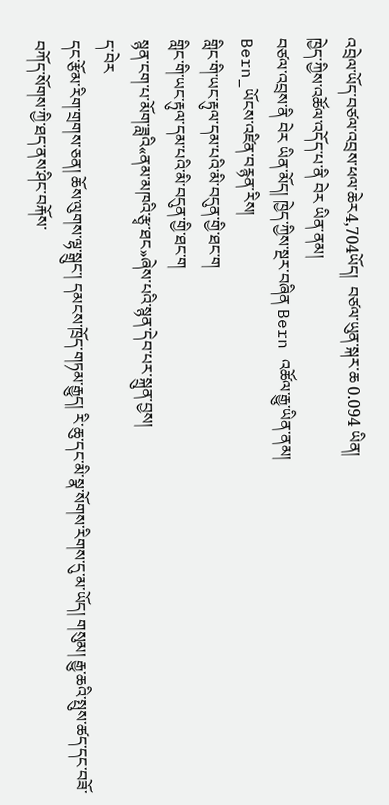འབྲེལ་ཡོད་བཙལ་འབྲས་ཕལ་ཆེར4,704ཡོད།  བཙལ་ཡུན་སྐར་ཆ 0.094 ཡིན།
ཁྱེད་ཀྱིས་འཚོལ་འདོད་པ་ནི བེར ཡིན་ནམ།
བཙལ་འབྲས་ནི བེར ཡིན་མོད། ཁྱེད་ཀྱིས་སྔར་བཞིན Bern འཚོལ་རྒྱུ་ཡིན་ནམ།
Bern_ཡོངས་འཛིན་བརྙན་རིས།
གླིང་གི་ཡང་རྟུལ་དམ་པའི་མི་བདུན་གྱི་ཐང་ག
གླིང་གི་ཡང་རྟུལ་དམ་པའི་མི་བདུན་གྱི་ཐང་ག
སྙན་ངག་པ་མོག་ཟླའི«ནམ་མཁའི་རྩྭ་ཐང»ཞེས་པའི་སྙན་དེབ་པར་སྐྲུན་བྱས།
ད་བེར
དང་རྩོམ་རིག་གྲགས་ཅན། ཆོས་ལུགས་ལྷ་སྒྲུང་། དམངས་ཁྲོད་གཏམ་རྒྱུད། རི་ཆུ་དང་མི་སྣ་སོགས་རིགས་དུ་མ་ཡོད། གསུམ། རྒྱུ་ཆའི་སྤུས་ཚད་དང་བཟོ་བཀོད་སོགས་ཀྱི་ཐད་ནས་ཤིང་བརྐོས་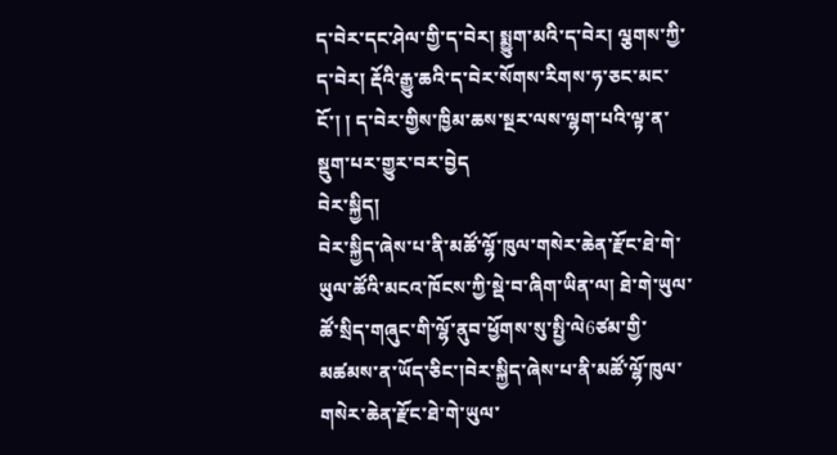ད་བེར་དང་ཤེལ་གྱི་ད་བེར། སྨྱུག་མའི་ད་བེར། ལྕགས་ཀྱི་ད་བེར། རྡོའི་རྒྱུ་ཆའི་ད་བེར་སོགས་རིགས་ཧ་ཅང་མང་ངོ་། ། ད་བེར་གྱིས་ཁྱིམ་ཆས་སྔར་ལས་ལྷག་པའི་ལྟ་ན་སྡུག་པར་གྱུར་བར་བྱེད
བེར་སྐྱིད།
བེར་སྐྱིད་ཞེས་པ་ནི་མཚོ་ལྷོ་ཁུལ་གསེར་ཆེན་རྫོང་ཐེ་གེ་ཡུལ་ཚོའི་མངའ་ཁོངས་ཀྱི་སྡེ་བ་ཞིག་ཡིན་ལ། ཐེ་གེ་ཡུལ་ཚོ་སྲིད་གཞུང་གི་ལྷོ་ནུབ་ཕྱོགས་སུ་སྤྱི་ལེ6ཙམ་གྱི་མཚམས་ན་ཡོད་ཅིང་།བེར་སྐྱིད་ཞེས་པ་ནི་མཚོ་ལྷོ་ཁུལ་གསེར་ཆེན་རྫོང་ཐེ་གེ་ཡུལ་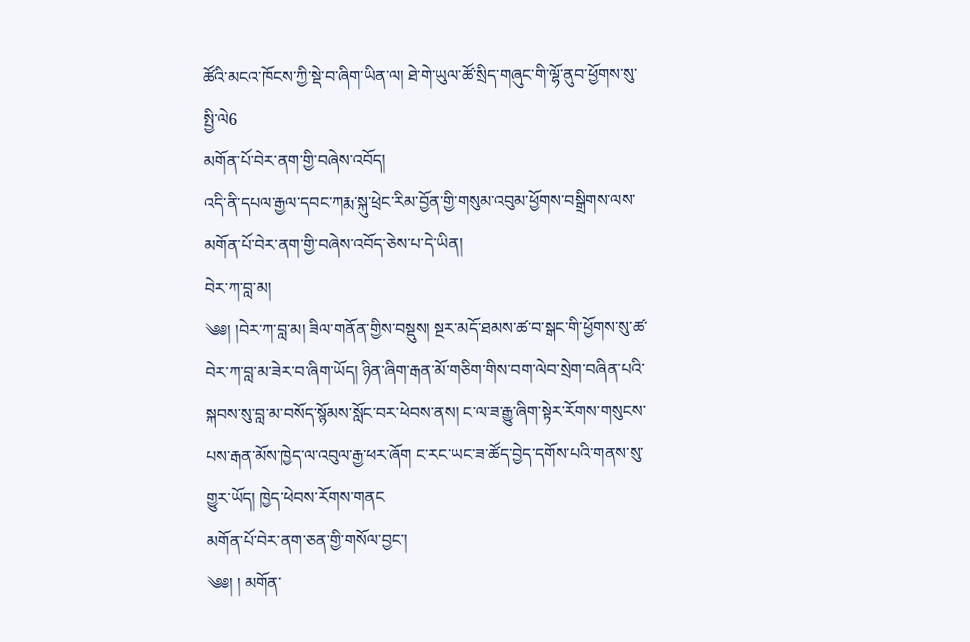ཚོའི་མངའ་ཁོངས་ཀྱི་སྡེ་བ་ཞིག་ཡིན་ལ། ཐེ་གེ་ཡུལ་ཚོ་སྲིད་གཞུང་གི་ལྷོ་ནུབ་ཕྱོགས་སུ་སྤྱི་ལེ6
མགོན་པོ་བེར་ནག་གྱི་བཞེས་འབོད།
འདི་ནི་དཔལ་རྒྱལ་དབང་ཀརྨ་སྐུ་ཕྲེང་རིམ་བྱོན་གྱི་གསུམ་འབུམ་ཕྱོགས་བསྒྲིགས་ལས་མགོན་པོ་བེར་ནག་གྱི་བཞེས་འབོད་ཅེས་པ་དེ་ཡིན།
བེར་ཀ་བླ་མ།
༄༅། །བེར་ཀ་བླ་མ། ཟིལ་གནོན་གྱིས་བསྡུས། སྔར་མདོ་ཐམས་ཚ་བ་སྒང་གི་ཕྱོགས་སུ་ཚ་བེར་ཀ་བླ་མ་ཟེར་བ་ཞིག་ཡོད། ཉིན་ཞིག་རྒན་མོ་གཅིག་གིས་བག་ལེབ་སྲེག་བཞིན་པའི་སྐབས་སུ་བླ་མ་བསོད་སྙོམས་སློང་བར་ཕེབས་ནས། ང་ལ་ཟ་རྒྱུ་ཞིག་སྟེར་རོགས་གསུངས་པས་རྒན་མོས་ཁྱེད་ལ་འབུལ་རྒྱ་ཕར་ཞོག ང་རང་ཡང་ཟ་ཚོད་བྱེད་དགོས་པའི་གནས་སུ་གྱུར་ཡོད། ཁྱེད་ཕེབས་རོགས་གནང
མགོན་པོ་བེར་ནག་ཅན་གྱི་གསོལ་བྱང་།
༄༅། ། མགོན་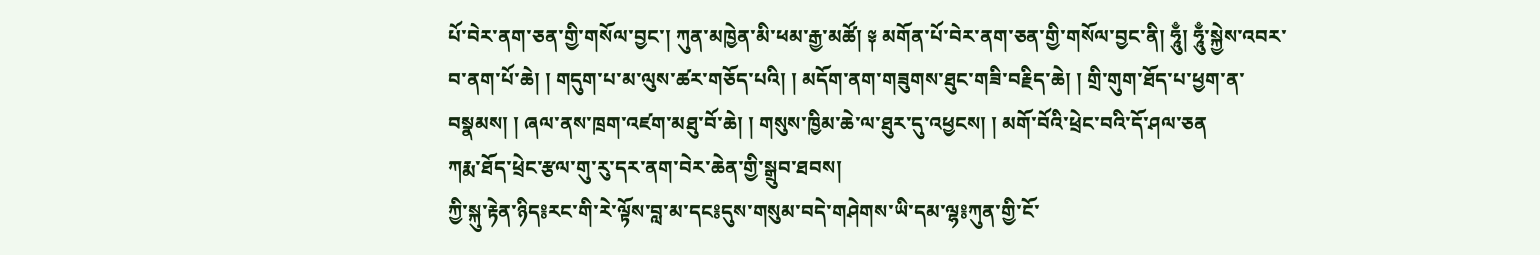པོ་བེར་ནག་ཅན་གྱི་གསོལ་བྱང་། ཀུན་མཁྱེན་མི་ཕམ་རྒྱ་མཚོ། ༈ མགོན་པོ་བེར་ནག་ཅན་གྱི་གསོལ་བྱང་ནི། ཧཱུྃ། ཧཱུྃ་སྐྱེས་འབར་བ་ནག་པོ་ཆེ། ། གདུག་པ་མ་ལུས་ཚར་གཅོད་པའི། ། མདོག་ནག་གཟུགས་ཐུང་གཟི་བརྗིད་ཆེ། ། གྲི་གུག་ཐོད་པ་ཕྱག་ན་བསྣམས། ། ཞལ་ནས་ཁྲག་འཛག་མཐུ་བོ་ཆེ། ། གསུས་ཁྱིམ་ཆེ་ལ་ཐུར་དུ་འཕྱངས། ། མགོ་བོའི་ཕྲེང་བའི་དོ་ཤལ་ཅན
ཀརྨ་ཐོད་ཕྲེང་རྩལ་གུ་རུ་དར་ནག་བེར་ཆེན་གྱི་སྒྲུབ་ཐབས།
ཀྱི་སྐུ་རྟེན་ཉིད༔རང་གི་རེ་ལྟོས་བླ་མ་དང༔དུས་གསུམ་བདེ་གཤེགས་ཡི་དམ་ལྷ༔ཀུན་གྱི་ངོ་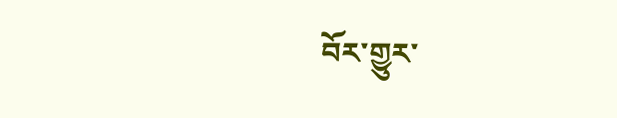བོར་གྱུར་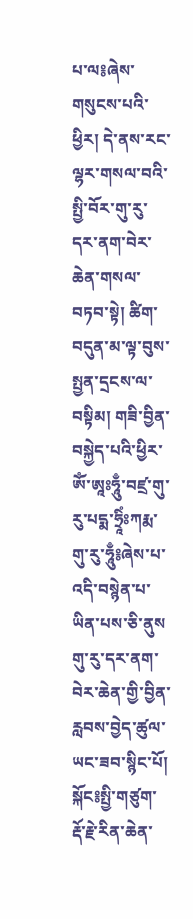པ་ལ༔ཞེས་གསུངས་པའི་ཕྱིར། དེ་ནས་རང་ལྷར་གསལ་བའི་སྤྱི་བོར་གུ་རུ་དར་ནག་བེར་ཆེན་གསལ་བཏབ་སྟེ། ཚིག་བདུན་མ་ལྟ་བུས་སྤྱན་དྲངས་ལ་བསྟིམ། གཟི་བྱིན་བསྐྱེད་པའི་ཕྱིར་ཨོཾ་ཨཱཿཧཱུྃ་བཛྲ་གུ་རུ་པདྨ་ཧྲཱིཾཿཀརྨ་གུ་རུ་ཧཱུྃ༔ཞེས་པ་འདི་བསྙེན་པ་ཡིན་པས་ཅི་ནུས
གུ་རུ་དར་ནག་བེར་ཆེན་གྱི་བྱིན་རླབས་བྱེད་ཚུལ་ཡང་ཟབ་སྙིང་པོ།
སྐོང༔སྤྱི་གཙུག་རྡོ་རྗེ་རིན་ཆེན་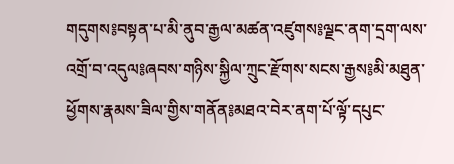གདུགས༔བསྟན་པ་མི་ནུབ་རྒྱལ་མཚན་འཛུགས༔ལྗང་ནག་དྲག་ལས་འགྲོ་བ་འདུལ༔ཞབས་གཉིས་སྐྱིལ་ཀྲུང་རྫོགས་སངས་རྒྱས༔མི་མཐུན་ཕྱོགས་རྣམས་ཟིལ་གྱིས་གནོན༔མཐའ་བེར་ནག་པོ་ལྟོ་དཔུང་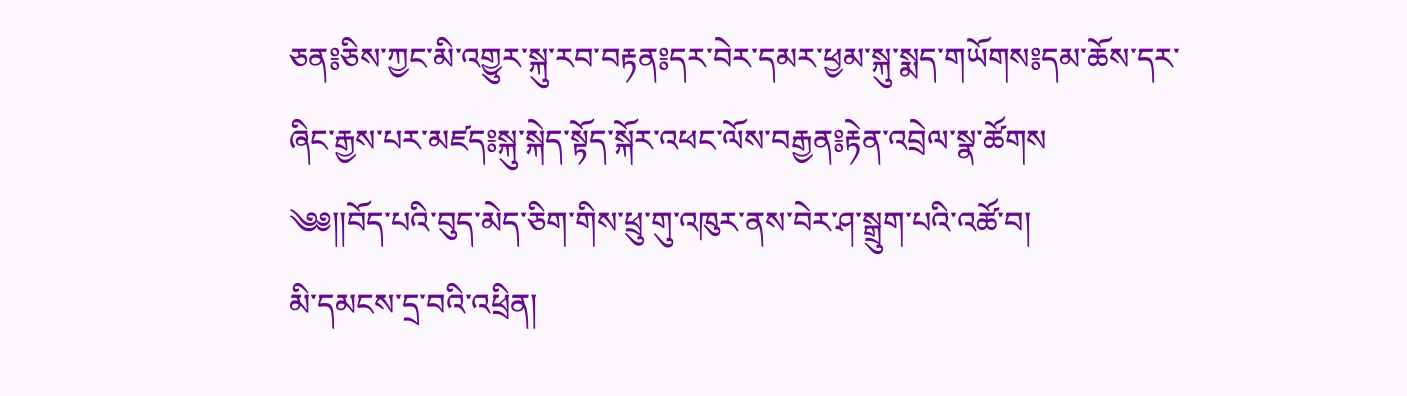ཅན༔ཅིས་ཀྱང་མི་འགྱུར་སྐུ་རབ་བརྟན༔དར་བེར་དམར་ཕྱམ་སྐུ་སྨད་གཡོགས༔དམ་ཆོས་དར་ཞིང་རྒྱས་པར་མཛད༔སྐུ་སྐེད་སྟོད་སྐོར་འཕང་ལོས་བརྒྱན༔རྟེན་འབྲེལ་སྣ་ཚོགས
༄༅།།བོད་པའི་བུད་མེད་ཅིག་གིས་ཕྲུ་གུ་འཁུར་ནས་བེར་ཤ་སྒྲུག་པའི་འཚོ་བ།
མི་དམངས་དྲ་བའི་འཕྲིན།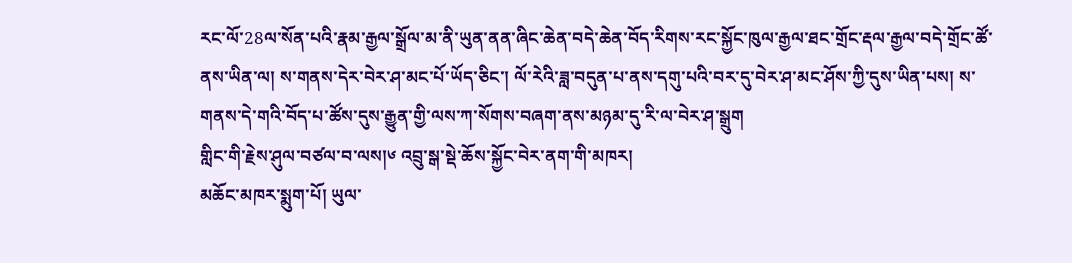རང་ལོ་28ལ་སོན་པའི་རྣམ་རྒྱལ་སྒྲོལ་མ་ནི་ཡུན་ནན་ཞིང་ཆེན་བདེ་ཆེན་བོད་རིགས་རང་སྐྱོང་ཁུལ་རྒྱལ་ཐང་གྲོང་རྡལ་རྒྱལ་བདེ་གྲོང་ཚོ་ནས་ཡིན་ལ། ས་གནས་དེར་བེར་ཤ་མང་པོ་ཡོད་ཅིང་། ལོ་རེའི་ཟླ་བདུན་པ་ནས་དགུ་པའི་བར་དུ་བེར་ཤ་མང་ཤོས་ཀྱི་དུས་ཡིན་པས། ས་གནས་དེ་གའི་བོད་པ་ཚོས་དུས་རྒྱུན་གྱི་ལས་ཀ་སོགས་བཞག་ནས་མཉམ་དུ་རི་ལ་བེར་ཤ་སྒྲུག
གླིང་གི་རྗེས་ཤུལ་བཙལ་བ་ལས།༦ འབྲུ་སྒ་སྡེ་ཆོས་སྐྱོང་བེར་ནག་གི་མཁར།
མཆོང་མཁར་སྨུག་པོ། ཡུལ་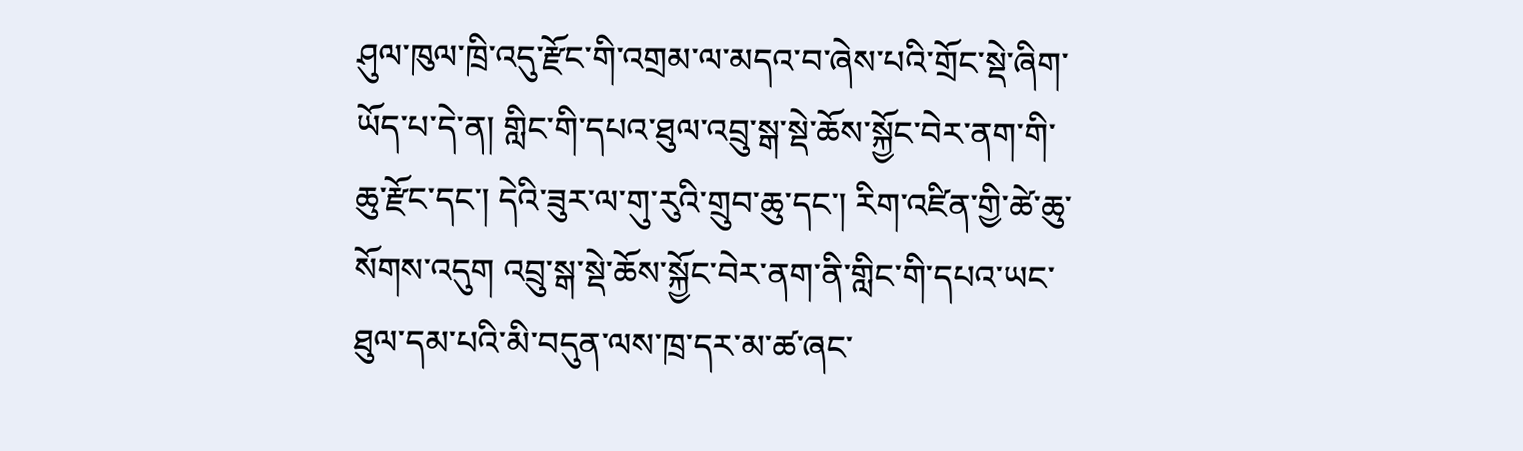ཤུལ་ཁུལ་ཁྲི་འདུ་རྫོང་གི་འགྲམ་ལ་མདའ་བ་ཞེས་པའི་གྲོང་སྡེ་ཞིག་ཡོད་པ་དེ་ན། གླིང་གི་དཔའ་ཐུལ་འབྲུ་སྒ་སྡེ་ཆོས་སྐྱོང་བེར་ནག་གི་ཆུ་རྫོང་དང་། དེའི་ཟུར་ལ་གུ་རུའི་གྲུབ་ཆུ་དང་། རིག་འཛིན་གྱི་ཚེ་ཆུ་སོགས་འདུག འབྲུ་སྒ་སྡེ་ཆོས་སྐྱོང་བེར་ནག་ནི་གླིང་གི་དཔའ་ཡང་ཐུལ་དམ་པའི་མི་བདུན་ལས་ཁྲ་དར་མ་ཚ་ཞང་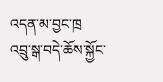འདན་མ་བྱང་ཁྲ
འབྲུ་སྒ་བདེ་ཆོས་སྐྱོང་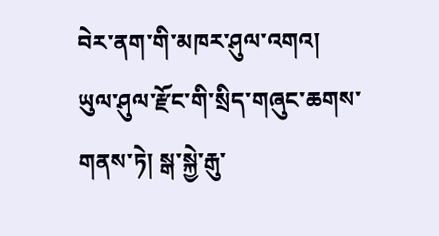བེར་ནག་གི་མཁར་ཤུལ་འགའ།
ཡུལ་ཤུལ་རྫོང་གི་སྲིད་གཞུང་ཆགས་གནས་ཏེ། སྒ་སྐྱེ་རྒུ་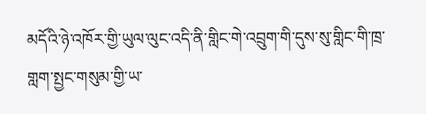མདོའི་ཉེ་འཁོར་གྱི་ཡུལ་ལུང་འདི་ནི་གླིང་གེ་འབྲུག་གི་དུས་སུ་གླིང་གི་ཁྲ་གླག་སྤྱང་གསུམ་གྱི་ཡ་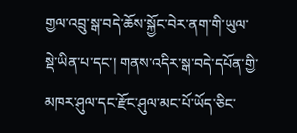གྱལ་འབྲུ་སྒ་བདེ་ཆོས་སྐྱོང་བེར་ནག་གི་ཡུལ་སྡེ་ཡིན་པ་དང་། གནས་འདིར་སྒ་བདེ་དཔོན་གྱི་མཁར་ཤུལ་དང་རྫོང་ཤུལ་མང་པོ་ཡོད་ཅིང་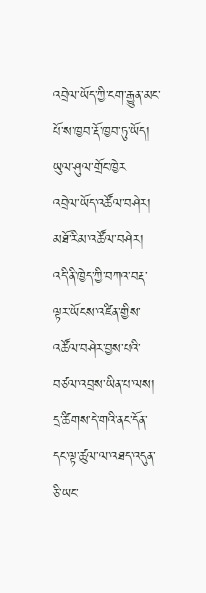འབྲེལ་ཡོད་ཀྱི་ངག་རྒྱུན་མང་པོ་ས་ཁྱབ་རྡོ་ཁྱབ་ཏུ་ཡོད། ཡུལ་ཤུལ་གྲོང་ཁྱེར
འབྲེལ་ཡོད་འཚོལ་བཤེར།
མཐོ་རིམ་འཚོལ་བཤེར།
འདི་ནི་ཁྱེད་ཀྱི་བཀའ་བརྡ་ལྟར་ཡོངས་འཛིན་གྱིས་འཚོལ་བཤེར་བྱས་པའི་བཙལ་འབྲས་ཡིན་པ་ལས། དྲ་ཚིགས་དེ་གའི་ནང་དོན་དང་ལྟ་ཚུལ་ལ་འཐད་འདུན་ཅི་ཡང་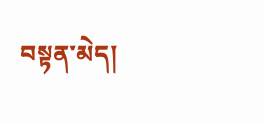བསྟན་མེད།